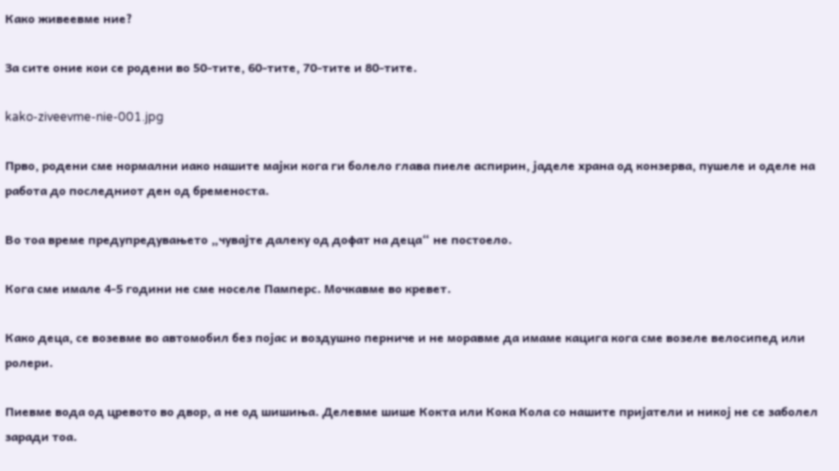Како живеевме ние?

За сите оние кои се родени во 50-тите, 60-тите, 70-тите и 80-тите.

kako-ziveevme-nie-001.jpg

Прво, родени сме нормални иако нашите мајки кога ги болело глава пиеле аспирин, јаделе храна од конзерва, пушеле и оделе на работа до последниот ден од бременоста.

Во тоа време предупредувањето „чувајте далеку од дофат на деца“ не постоелo.

Кога сме имале 4-5 години не сме носеле Памперс. Мочкавме во кревет.

Како деца, се возевме во автомобил без појас и воздушно перниче и не моравме да имаме кацига кога сме возеле велосипед или ролери.

Пиевме вода од цревото во двор, а не од шишиња. Делевме шише Кокта или Кока Кола со нашите пријатели и никој не се заболел заради тоа.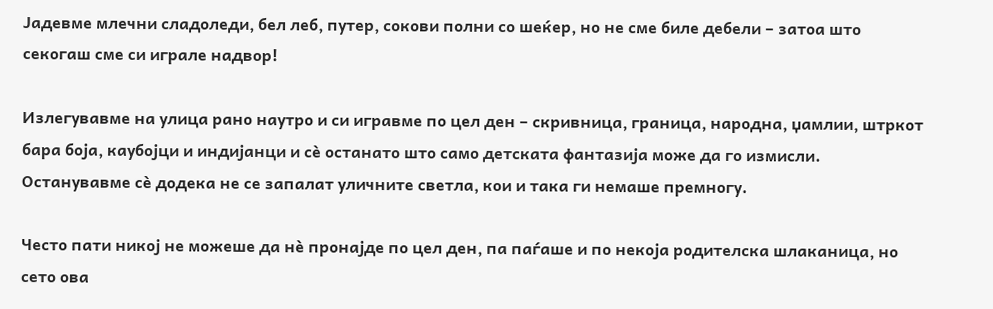Јадевме млечни сладоледи, бел леб, путер, сокови полни со шеќер, но не сме биле дебели – затоа што секогаш сме си играле надвор!

Излегувавме на улица рано наутро и си игравме по цел ден – скривница, граница, народна, џамлии, штркот бара боја, каубојци и индијанци и сè останато што само детската фантазија може да го измисли. Останувавме сè додека не се запалат уличните светла, кои и така ги немаше премногу.

Често пати никој не можеше да нè пронајде по цел ден, па паѓаше и по некоја родителска шлаканица, но сето ова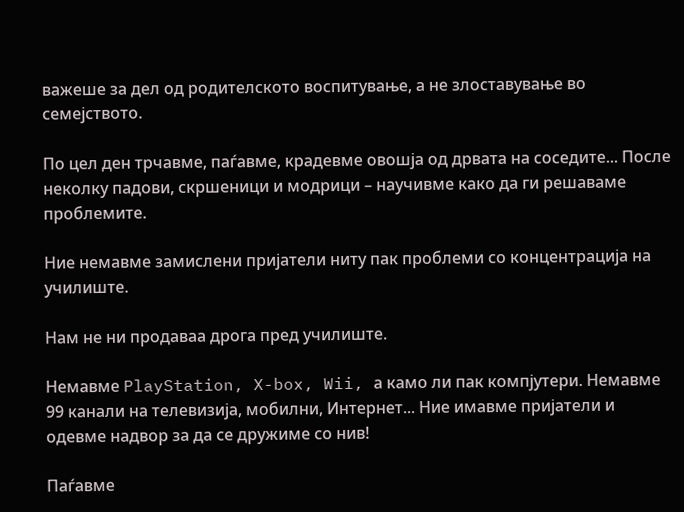важеше за дел од родителското воспитување, а не злоставување во семејството.

По цел ден трчавме, паѓавме, крадевме овошја од дрвата на соседите... После неколку падови, скршеници и модрици – научивме како да ги решаваме проблемите.

Ние немавме замислени пријатели ниту пак проблеми со концентрација на училиште.

Нам не ни продаваа дрога пред училиште.

Немавме PlayStation, X-box, Wii, а камо ли пак компјутери. Немавме 99 канали на телевизија, мобилни, Интернет... Ние имавме пријатели и одевме надвор за да се дружиме со нив!

Паѓавме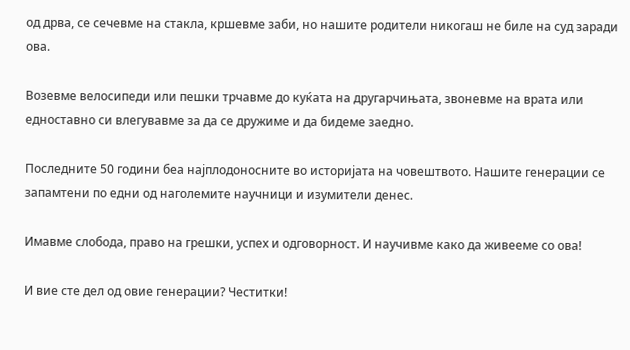од дрва, се сечевме на стакла, кршевме заби, но нашите родители никогаш не биле на суд заради ова.

Возевме велосипеди или пешки трчавме до куќата на другарчињата, звоневме на врата или едноставно си влегувавме за да се дружиме и да бидеме заедно.

Последните 50 години беа најплодоносните во историјата на човештвото. Нашите генерации се запамтени по едни од наголемите научници и изумители денес.

Имавме слобода, право на грешки, успех и одговорност. И научивме како да живееме со ова!

И вие сте дел од овие генерации? Честитки!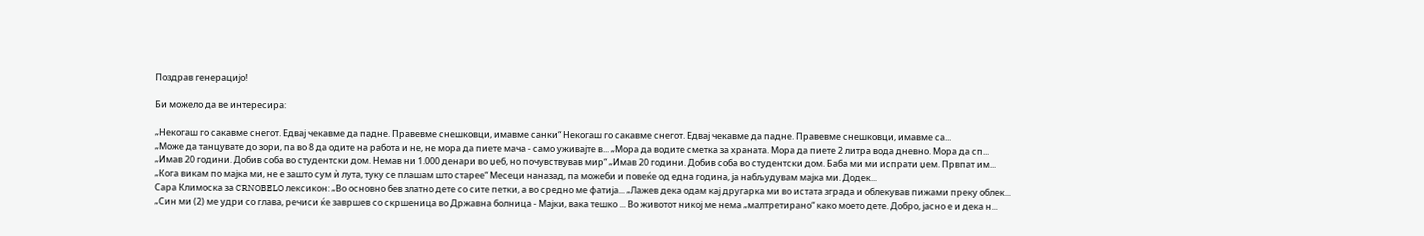Поздрав генерацијо!

Би можело да ве интересира:

„Некогаш го сакавме снегот. Едвај чекавме да падне. Правевме снешковци, имавме санки“ Некогаш го сакавме снегот. Едвај чекавме да падне. Правевме снешковци, имавме са...
„Може да танцувате до зори, па во 8 да одите на работа и не, не мора да пиете мача - само уживајте в... „Мора да водите сметка за храната. Мора да пиете 2 литрa вода дневно. Мора да сп...
„Имав 20 години. Добив соба во студентски дом. Немав ни 1.000 денари во џеб, но почувствував мир“ „Имав 20 години. Добив соба во студентски дом. Баба ми ми испрати џем. Првпат им...
„Кога викам по мајка ми, не е зашто сум ѝ лута, туку се плашам што старее“ Месеци наназад, па можеби и повеќе од една година, ја набљудувам мајка ми. Додек...
Сара Климоска за CRNOBELO лексикон: „Во основно бев златно дете со сите петки, а во средно ме фатија... „Лажев дека одам кај другарка ми во истата зграда и облекував пижами преку облек...
„Син ми (2) ме удри со глава, речиси ќе завршев со скршеница во Државна болница - Мајки, вака тешко ... Во животот никој ме нема „малтретирано“ како моето дете. Добро, јасно е и дека н...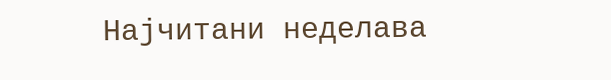Најчитани неделава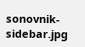sonovnik-sidebar.jpg